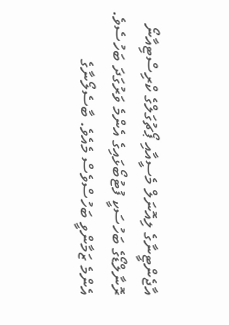އާޖެންޓީނާގެ ލިއޮނަލް މެސީއާއި ޕޯޗުގަލްގެ ކްރިސްޓިއާނޯ ރޮނާލްޑޯގެ ބަހުސަކީ ފުޓުބޯޅައިގެ އެންމެ ވަރުގަދަ ބަހުސެވެ. އެންމެ ޒަމާންވީ ބަހުސްވެސް މެއެވެ. ބާސެލޯނާގެ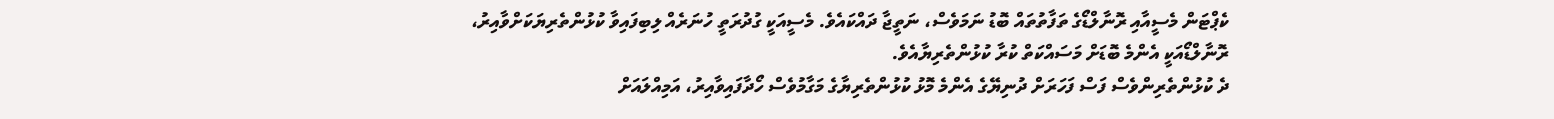ކެޕްޓަން މެސީއާއި ރޮނާލްޑޯގެ ތަފާތުތައް ބޮޑު ނަމަވެސް، ނަތީޖާ ދައްކައެވެ. މެސީއަކީ ގުދުރަތީ ހުނަރެއް ލިބިފައިވާ ކުޅުންތެރިޔަކަށްވާއިރު، ރޮނާލްޑޯއަކީ އެންމެ ބޮޑަށް މަސައްކަތް ކުރާ ކުޅުންތެރިޔާއެވެ.
ދެ ކުޅުންތެރިންވެސް ފަސް ފަހަރަށް ދުނިޔޭގެ އެންމެ މޮޅު ކުޅުންތެރިޔާގެ މަގާމުވެސް ހޯދާފައިވާއިރު، އަމިއްލައަށް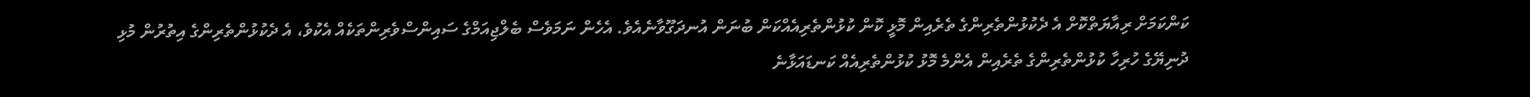ކަންކަމަށް ރިއާޔަތްކޮށް އެ ދެކުޅުންތެރިންގެ ތެރެއިން މޮޅީ ކޮން ކުޅުންތެރިއެއްކަން ބުނަން އުނދަގޫވާނެއެވެ. އެހެން ނަމަވެސް ބެލްޖިއަމްގެ ސައިންސްވެރިންތަކެއް އެކުވެ، އެ ދެކުޅުންތެރިންގެ އިތުރުން މުޅި ދުނިޔޭގެ ހުރިހާ ކުޅުންތެރިންގެ ތެރެއިން އެންމެ މޮޅު ކުޅުންތެރިއެއް ކަނޑައަޅާނެ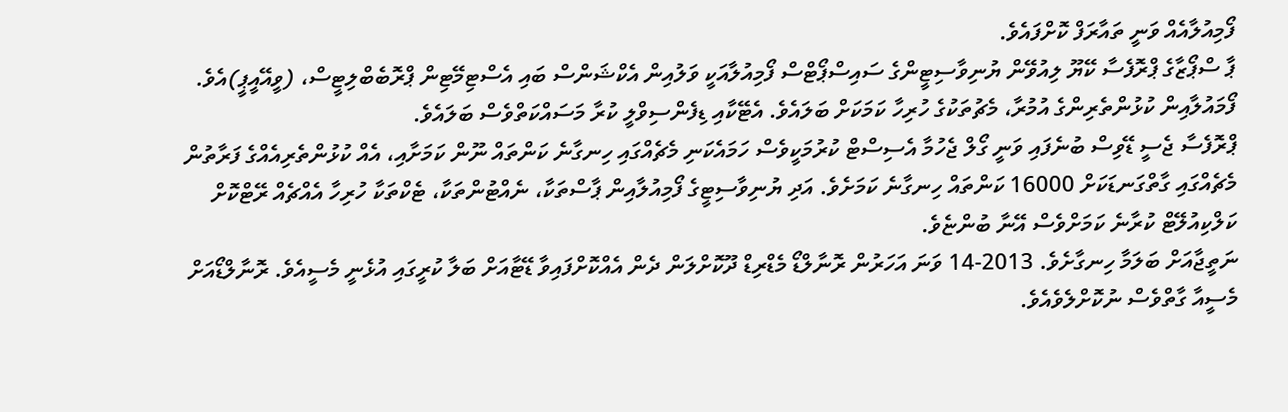ފޯމިއުލާއެއް ވަނީ ތައާރަފް ކޮށްފައެވެ.
ޕާ ސްޕޯޒާގެ ޕްރޮފެސާ ކޭޔޫ ލިއުވޭން ޔުނިވާސިޓީންގެ ސައިސްޕޯޓްސް ފޯމިއުލާއަކީ ވަލުއިން އެކްޝަންސް ބައި އެސްޓިމޭޓިން ޕްރޮބެބްލިޓީސް، (ވީއޭއީޕީ)އެވެ. ފޯމައުލާއިން ކުޅުންތެރިންގެ އުމުރާ، މެޗުތަކުގެ ހުރިހާ ކަމަކަށް ބަލައެވެ. އެޓޭކާއި ޑިފެންސިވްލީ ކުރާ މަސައްކަތްވެސް ބަލައެވެ.
ޕްރޮފެސާ ޖެސީ ޑޭވިސް ބުނެފައި ވަނީ ގޯލް ޖެހުމާ އެސިސްޓް ކުރުމަކީވެސް ހަމައެކަނި މެޗެއްގައި ހިނގާނެ ކަންތައް ނޫން ކަމަށާއި، އެއް ކުޅުންތެރިއެއްގެ ފަރާތުން މެޗެއްގައި ގާތްގަނޑަކަށް 16000 ކަންތައް ހިނގާނެ ކަމަށެވެ. އަދި ޔުނިވާސިޓީގެ ފޯމިއުލާއިން ޕާސްތަކާ، ނެއްޓުންތަކާ، ޓެކްތަކާ ހުރިހާ އެއްޗެއް ރޭޓްކޮށް ކަލްކިއުލޭޓް ކުރާނެ ކަމަށްވެސް އޭނާ ބުންޏެވެ.
ނަތީޖާއަށް ބަލަމާ ހިނގާށެވެ. 2013-14 ވަނަ އަހަރުން ރޮނާލްޑޯ މެޑްރިޑް ދޫކޮށްލަން ދެން އެއްކޮށްފައިވާ ޑޭޓާއަށް ބަލާ ކުރީގައި އުޅެނީ މެސީއެވެ. ރޮނާލްޑޯއަށް މެސީއާ ގާތްވެސް ނުކޮށްލެވެއެވެ.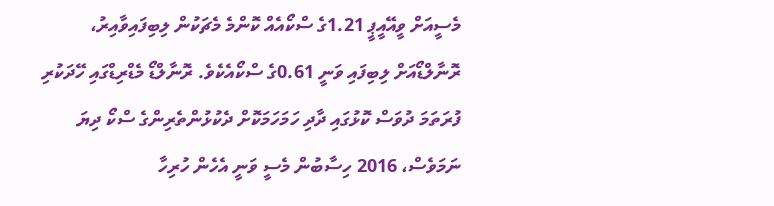މެސީއަށް ވީއޭއީޕީ 1.21ގެ ސްކޯއެއް ކޮންމެ މެޗަކުން ލިބިފައިވާއިރު، ރޮނާލްޑޯއަށް ލިބިފައި ވަނީ 0.61ގެ ސްކޯއެކެވެ. ރޮނާލްޑޯ މެޑްރިޑްގައި ހޭދަކުރި ފުރަތަމަ ދުވަސް ކޮޅުގައި ދާދި ހަމަހަމަކޮށް ދެކުޅުންތެރިންގެ ސްކޯ ދިޔަ ނަމަވެސް، 2016 ހިސާބުން މެސީ ވަނީ އެހެން ހުރިހާ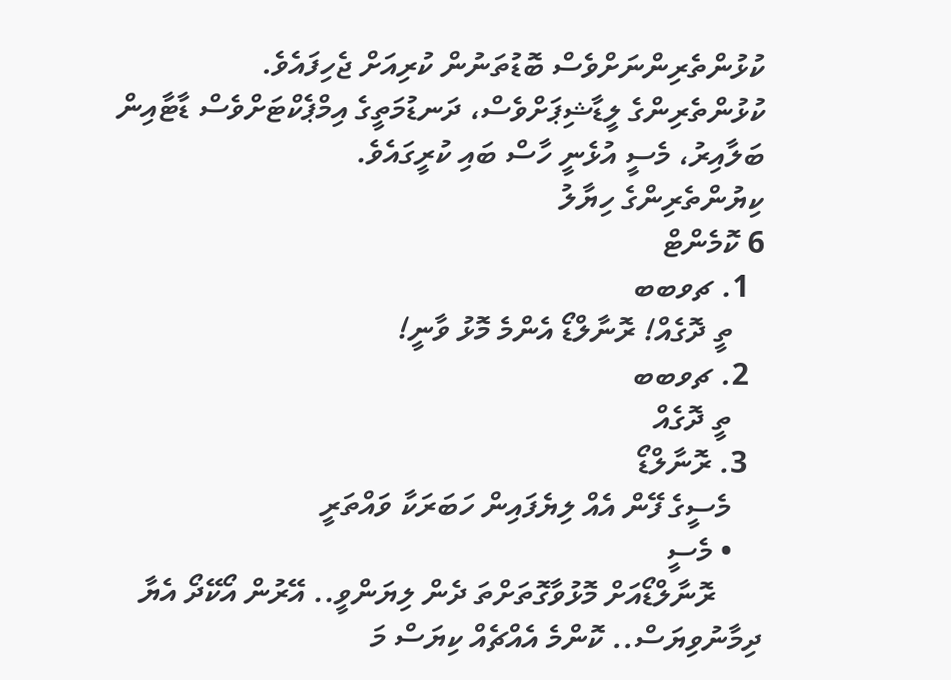ކުޅުންތެރިންނަށްވެސް ބޮޑުތަނުން ކުރިއަށް ޖެހިފައެވެ.
ކުޅުންތެރިންގެ ލީޑާޝިޕަށްވެސް، ދަނޑުމަތީގެ އިމްޕެކްޓަށްވެސް ޑާޓާއިން ބަލާއިރު، މެސީ އުޅެނީ ހާސް ބައި ކުރީގައެވެ.
ކިޔުންތެރިންގެ ހިޔާލު
6 ކޮމެންޓް
  1. ޗވބބ
    ތީ ދޮގެއް! ރޮނާލްޑޯ އެންމެ މޮޅު ވާނީ!
  2. ޗވބބ
    ތީ ދޮގެއް
  3. ރޮނާލްޑޯ
    މެސީގެ ފޭން އެއް ލިޔެފައިން ހަބަރަކާ ވައްތަރީ
    • މެސީ
      ރޮނާލްޑޯއަށް މޮޅުވާގޮތަށްތަ ދެން ލިޔަންވީ.. އޭރުން އޯކޭދޯ އެޔާ ދިމާނުވިޔަސް.. ކޮންމެ އެއްޗެއް ކިޔަސް މަ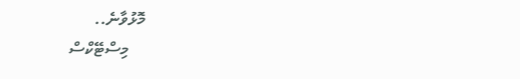މޮޅުވާނެ..
    މިސްޓޭކްސް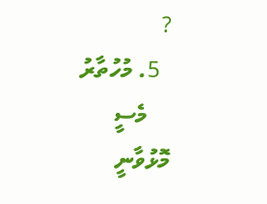?
  5. މުހުތާރު
    މެސީ މޮޅުވާނީ